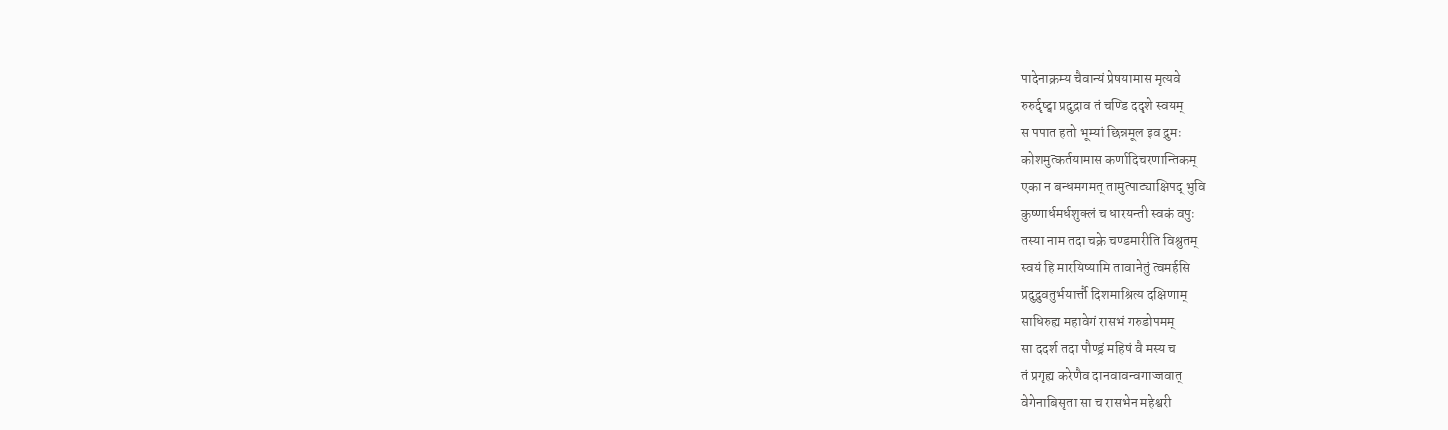पादेनाक्रम्य चैवान्यं प्रेषयामास मृत्यवे
रुरुर्दृष्ट्वा प्रदुद्राव तं चण्डि ददृशे स्वयम्
स पपात हतो भूम्यां छिन्नमूल इव द्रुमः
कोशमुत्कर्तयामास कर्णादिचरणान्तिकम्
एका न बन्धमगमत् तामुत्पाट्याक्षिपद् भुवि
कुष्णार्धमर्धशुक्लं च धारयन्ती स्वकं वपुः
तस्या नाम तदा चक्रे चण्डमारीति विश्रुतम्
स्वयं हि मारयिष्यामि तावानेतुं त्वमर्हसि
प्रदुद्रुवतुर्भयार्त्तौ दिशमाश्रित्य दक्षिणाम्
साधिरुह्य महावेगं रासभं गरुडोपमम्
सा ददर्श तदा पौण्ड्रं महिषं वै मस्य च
तं प्रगृह्य करेणैव दानवावन्वगाज्जवात्
वेगेनाबिसृता सा च रासभेन महेश्वरी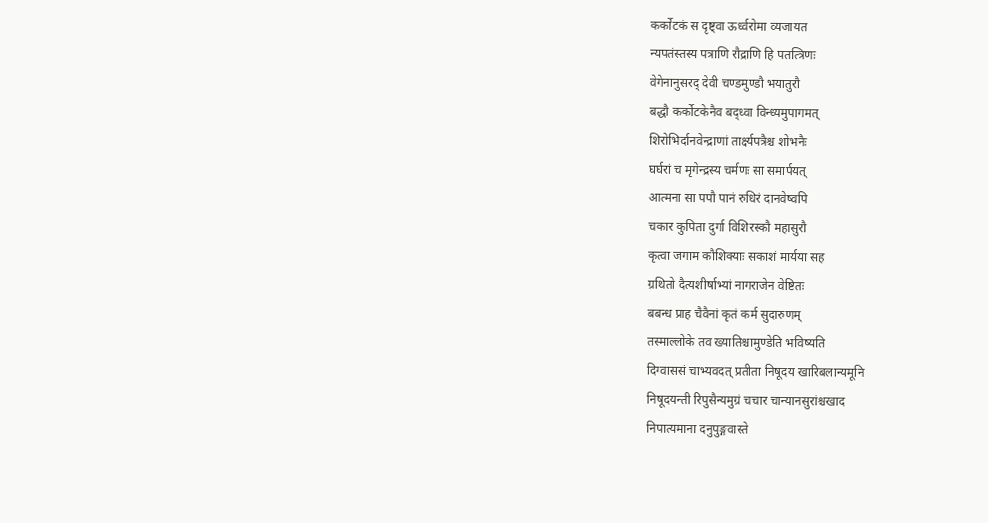कर्कोटकं स दृष्ट्वा ऊर्ध्वरोमा व्यजायत
न्यपतंस्तस्य पत्राणि रौद्राणि हि पतत्त्रिणः
वेगेनानुसरद् देवी चण्डमुण्डौ भयातुरौ
बद्धौ कर्कोटकेनैव बद्ध्वा विन्ध्यमुपागमत्
शिरोभिर्दानवेन्द्राणां तार्क्ष्यपत्रैश्च शोभनैः
घर्घरां च मृगेन्द्रस्य चर्मणः सा समार्पयत्
आत्मना सा पपौ पानं रुधिरं दानवेष्वपि
चकार कुपिता दुर्गा विशिरस्कौ महासुरौ
कृत्वा जगाम कौशिक्याः सकाशं मार्यया सह
ग्रथितो दैत्यशीर्षाभ्यां नागराजेन वेष्टितः
बबन्ध प्राह चैवैनां कृतं कर्म सुदारुणम्
तस्माल्लोके तव ख्यातिश्चामुण्डेति भविष्यति
दिग्वाससं चाभ्यवदत् प्रतीता निषूदय खारिबलान्यमूनि
निषूदयन्ती रिपुसैन्यमुग्रं चचार चान्यानसुरांश्चखाद
निपात्यमाना दनुपुङ्गवास्ते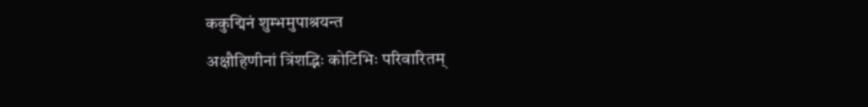ककुद्मिनं शुम्भमुपाश्रयन्त
अक्षौहिणीनां त्रिंशद्भिः कोटिभिः परिवारितम्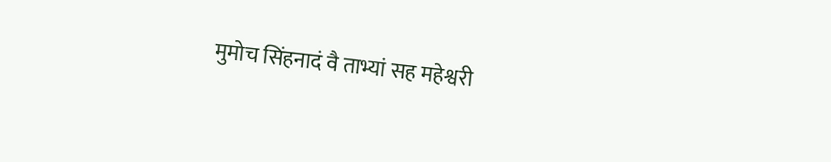मुमोच सिंहनादं वै ताभ्यां सह महेश्वरी